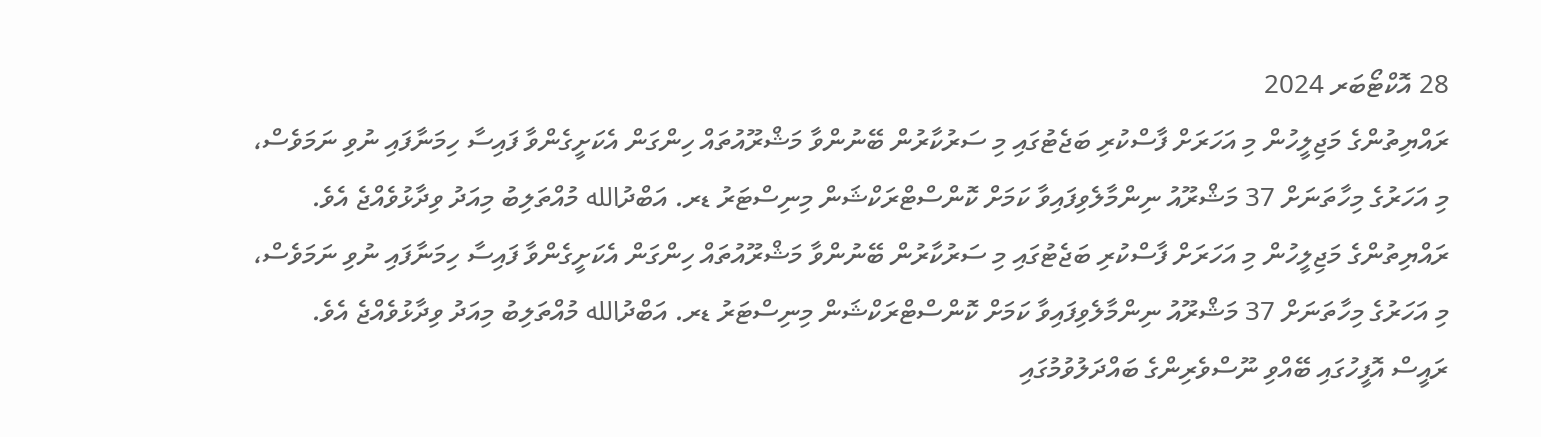28 އޮކްޓޯބަރ 2024
ރައްޔިތުންގެ މަޖިލީހުން މި އަހަރަށް ފާސްކުރި ބަޖެޓުގައި މި ސަރުކާރުން ބޭނުންވާ މަޝްރޫއުތައް ހިންގަން އެކަށީގެންވާ ފައިސާ ހިމަނާފައި ނުވި ނަމަވެސް، މި އަހަރުގެ މިހާތަނަށް 37 މަޝްރޫއު ނިންމާލެވިފައިވާ ކަމަށް ކޮންސްޓްރަކްޝަން މިނިސްޓަރު ޑރ. އަބްދުالله މުއްތަލިބު މިއަދު ވިދާޅުވެއްޖެ އެވެ.
ރައްޔިތުންގެ މަޖިލީހުން މި އަހަރަށް ފާސްކުރި ބަޖެޓުގައި މި ސަރުކާރުން ބޭނުންވާ މަޝްރޫއުތައް ހިންގަން އެކަށީގެންވާ ފައިސާ ހިމަނާފައި ނުވި ނަމަވެސް، މި އަހަރުގެ މިހާތަނަށް 37 މަޝްރޫއު ނިންމާލެވިފައިވާ ކަމަށް ކޮންސްޓްރަކްޝަން މިނިސްޓަރު ޑރ. އަބްދުالله މުއްތަލިބު މިއަދު ވިދާޅުވެއްޖެ އެވެ.
ރައީސް އޮފީހުގައި ބޭއްވި ނޫސްވެރިންގެ ބައްދަލުވުމުގައި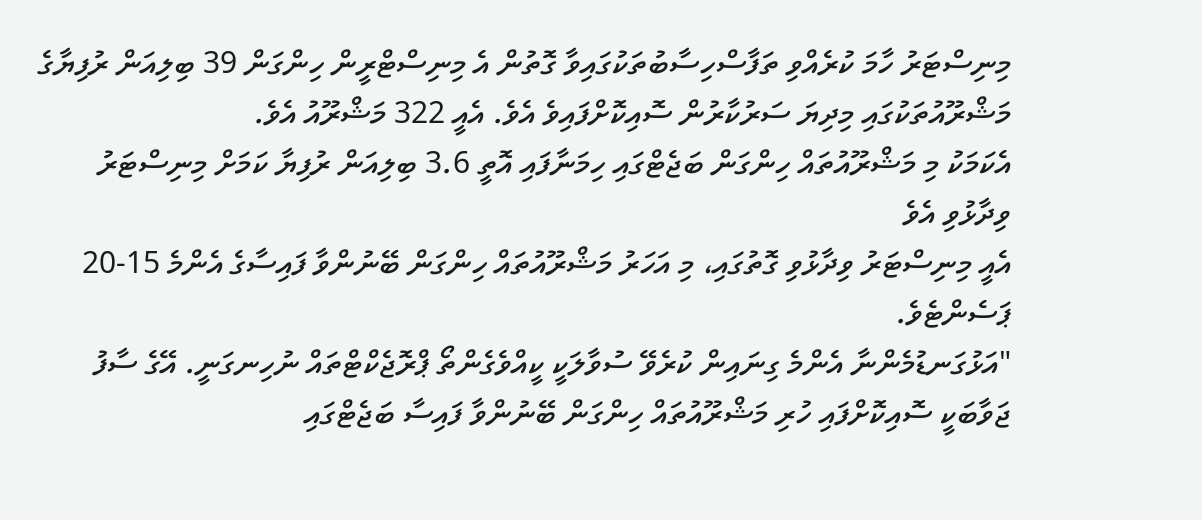މިނިސްޓަރު ހާމަ ކުރެއްވި ތަފާސްހިސާބުތަކުގައިވާ ގޮތުން އެ މިނިސްޓްރީން ހިންގަން 39 ބިލިއަން ރުފިޔާގެ މަޝްރޫއުތަކުގައި މިދިޔަ ސަރުކާރުން ސޮއިކޮށްފައިވެ އެވެ. އެއީ 322 މަޝްރޫއު އެވެ.
އެކަމަކު މި މަޝްރޫއުތައް ހިންގަން ބަޖެޓްގައި ހިމަނާފައި އޮތީ 3.6 ބިލިއަން ރުފިޔާ ކަމަށް މިނިސްޓަރު ވިދާޅުވި އެވެ
އެއީ މިނިސްޓަރު ވިދާޅުވި ގޮތުގައި، މި އަހަރު މަޝްރޫއުތައް ހިންގަން ބޭނުންވާ ފައިސާގެ އެންމެ 15-20 ޕަސެންޓެވެ.
"އަޅުގަނޑުމެންނާ އެންމެ ގިނައިން ކުރެވޭ ސުވާލަކީ ކީއްވެގެންތޯ ޕްރޮޖެކްޓްތައް ނުހިނގަނީ. އޭގެ ސާފު ޖަވާބަކީ ސޮއިކޮށްފައި ހުރި މަޝްރޫއުތައް ހިންގަން ބޭނުންވާ ފައިސާ ބަޖެޓްގައި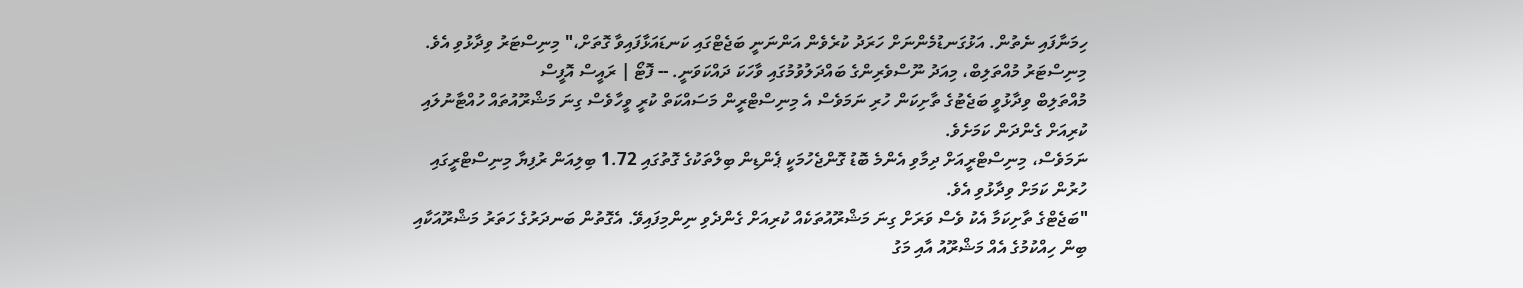ހިމަނާފައި ނެތުން. އަޅުގަނޑުމެންނަށް ހަރަދު ކުރެވެން އަންނަނީ ބަޖެޓްގައި ކަނޑައަޅާފައިވާ ގޮތަށް،" މިނިސްޓަރު ވިދާޅުވި އެވެ.
މިނިސްޓަރު މުއްތަލިބް، މިއަދު ނޫސްވެރިންގެ ބައްދަލުވުމުގައި ވާހަކަ ދައްކަވަނީ. -- ފޮޓޯ | ރައީސް އޮފީސް
މުއްތަލިބް ވިދާޅުވީ ބަޖެޓުގެ ތާށިކަން ހުރި ނަމަވެސް އެ މިނިސްޓްރީން މަސައްކަތް ކުރީ ވީހާވެސް ގިނަ މަޝްރޫއުތައް ހުއްޓާނުލައި ކުރިއަށް ގެންދަން ކަމަށެވެ.
ނަމަވެސް، މިނިސްޓްރީއަށް ދިމާވި އެންމެ ބޮޑު ގޮންޖެހުމަކީ ޕެންޑިން ބިލްތަކުގެ ގޮތުގައި 1.72 ބިލިއަން ރުފިޔާ މިނިސްޓްރީގައި ހުރުން ކަމަށް ވިދާޅުވި އެވެ.
"ބަޖެޓްގެ ތާށިކަމާ އެކު ވެސް ވަރަށް ގިނަ މަޝްރޫއުތަކެއް ކުރިއަށް ގެންދެވި ނިންމިފައިވޭ. އެގޮތުން ބަނދަރުގެ ހަތަރު މަޝްރޫއަކާއި ބިން ހިއްކުމުގެ އެއް މަޝްރޫއު އާއި މަގު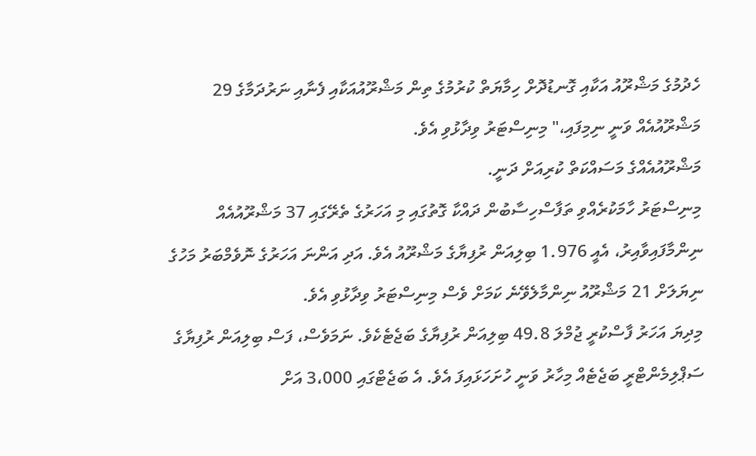ހެދުމުގެ މަޝްރޫއު އަކާއި ގޮނޑުދޮށް ހިމާޔަތް ކުރުމުގެ ތިން މަޝްރޫއުއަކާއި ފެނާއި ނަރުދަމާގެ 29 މަޝްރޫއުއެއް ވަނީ ނިމިފައި،" މިނިސްޓަރު ވިދާޅުވި އެވެ.
މަޝްރޫއުއެއްގެ މަސައްކަތް ކުރިއަށް ދަނީ.
މިނިސްޓަރު ހާމަކުރެއްވި ތަފާސްހިސާބުން ދައްކާ ގޮތުގައި މި އަހަރުގެ ތެރޭގައި 37 މަޝްރޫއުއެއް ނިންމާފައިވާއިރު، އެއީ 1.976 ބިލިއަން ރުފިޔާގެ މަޝްރޫއު އެވެ. އަދި އަންނަ އަހަރުގެ ނޮވެމްބަރު މަހުގެ ނިޔަލަށް 21 މަޝްރޫއު ނިންމާލެވޭނެ ކަމަށް ވެސް މިނިސްޓަރު ވިދާޅުވި އެވެ.
މިދިޔަ އަހަރު ފާސްކުރީ ޖުމްލަ 49.8 ބިލިއަން ރުފިޔާގެ ބަޖެޓެކެވެ. ނަމަވެސް، ފަސް ބިލިއަން ރުފިޔާގެ ސަޕްލިމެންޓްރީ ބަޖެޓެއް މިހާރު ވަނީ ހުށަހަޅައިފަ އެވެ. އެ ބަޖެޓްގައި 3،000 އަށް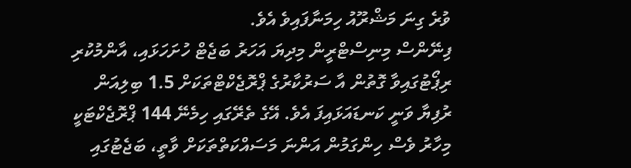ވުރެ ގިނަ މަޝްރޫއު ހިމަނާފައިވެ އެވެ.
ފިނޭންސް މިނިސްޓްރީން މިދިޔަ އަހަރު ބަޖެޓް ހުށަހަޅައި، އާންމުކުރި ރިޕޯޓުގައިވާ ގޮތުން އާ ސަރުކާރުގެ ޕްރޮޖެކްޓްތަކަށް 1.5 ބިލިއަން ރުފިޔާ ވަނީ ކަނޑައަޅައިފަ އެވެ. އޭގެ ތެރޭގައި ހިމެނޭ 144 ޕްރޮޖެކްޓަކީ މިހާރު ވެސް ހިންގަމުން އަންނަ މަސައްކަތްތަކަށް ވާތީ، ބަޖެޓުގައި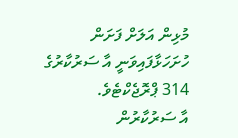މުޅިން އަލަށް ފަށަން ހުށަހަޅާފައިވަނީ އާ ސަރުކާރުގެ 314 ޕްރޮޖެކްޓެވެ.
އާ ސަރުކާރުން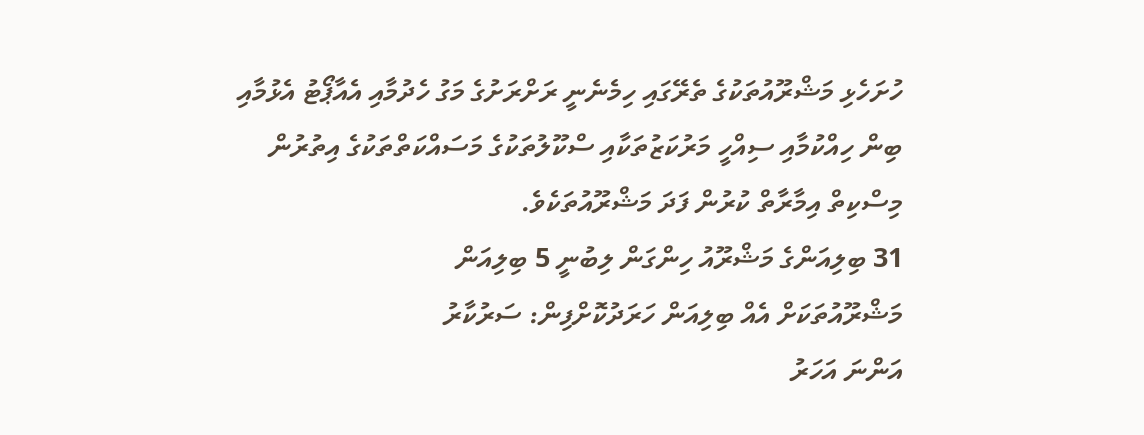ހުށަހެޅި މަޝްރޫއުތަކުގެ ތެރޭގައި ހިމެނެނީ ރަށްރަށުގެ މަގު ހެދުމާއި އެއާޕޯޓު އެޅުމާއި ބިން ހިއްކުމާއި ސިއްހީ މަރުކަޒުތަކާއި ސްކޫލުތަކުގެ މަސައްކަތްތަކުގެ އިތުރުން މިސްކިތް އިމާރާތް ކުރުން ފަދަ މަޝްރޫއުތަކެވެ.
31 ބިލިއަންގެ މަޝްރޫއު ހިންގަން ލިބުނީ 5 ބިލިއަން
މަޝްރޫއުތަކަށް އެއް ބިލިއަން ހަރަދުކޮށްފިން: ސަރުކާރު
އަންނަ އަހަރު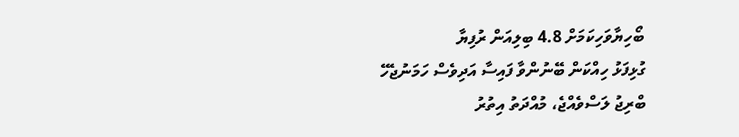ބޯހިޔާވަހިކަމަށް 4.8 ބިލިއަން ރުފިޔާ
ގުޅިފަޅު ހިއްކަން ބޭނުންވާ ފައިސާ އަދިވެސް ހަމަނުޖެހޭ
ބްރިޖު ލަސްވެއްޖެ، މުއްދަތު އިތުރު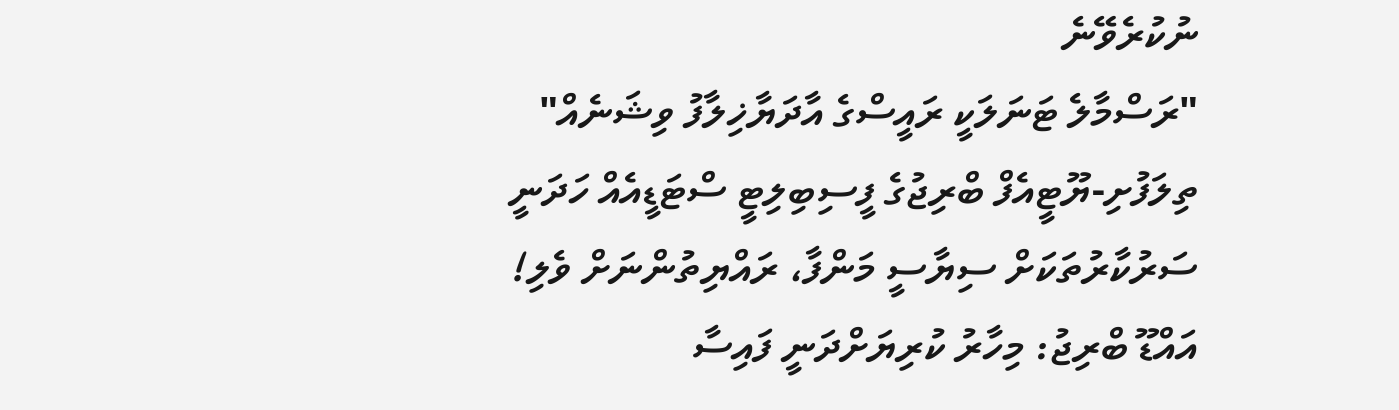ނުކުރެވޭނެ
"ރަސްމާލެ ޓަނަލަކީ ރައީސްގެ އާދަޔާޚިލާފު ވިޝަނެއް"
ތިލަފުށި-ޔޫޓީއެފް ބްރިޖުގެ ފީސިބިލިޓީ ސްޓަޑީއެއް ހަދަނީ
ސަރުކާރުތަކަށް ސިޔާސީ މަންފާ، ރައްޔިތުންނަށް ވެލި!
އައްޑޫ ބްރިޖު: މިހާރު ކުރިޔަށްދަނީ ފައިސާ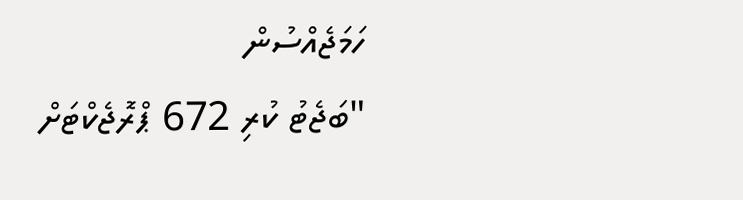ހަމަޖެއްސުން
"ބަޖެޓު ކުރި 672 ޕްރޮޖެކްޓަށް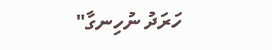ހަރަދު ނުހިނގާ"